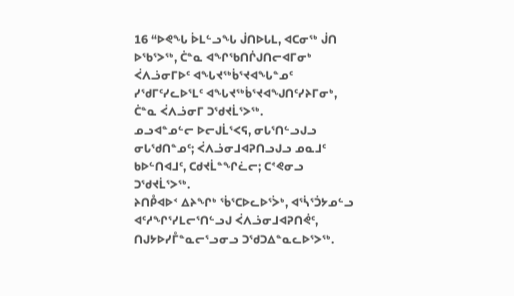16 “ᐅᕙᖓ ᐆᒪᓪᓗᖓ ᒎᑎᐅᒐᒪ, ᐊᑕᓂᖅ ᒎᑎ ᐅᖃᕐᐳᖅ, ᑖᓐᓇ ᐊᖏᖃᑎᒌᒍᑎᓕᐊᒥᓂᒃ ᐹᐱᓘᓂᒥᐅᑦ ᐊᖓᔪᖅᑳᕐᔪᐊᖓᓐᓄᑦ ᓯᖁᒥᑦᓯᓚᐅᕐᒪᑦ ᐊᖓᔪᖅᑳᕐᔪᐊᖑᑎᑦᓯᔨᒥᓂᒃ, ᑖᓐᓇ ᐹᐱᓘᓂᒥ ᑐᖁᔪᒫᕐᐳᖅ.
ᓄᓗᐊᓐᓄᓪᓕ ᐅᓕᒍᒫᕐᐸᕋ, ᓂᒐᕐᑎᓪᓗᒍᓗ ᓂᒐᖁᑎᓐᓄᑦ; ᐹᐱᓘᓂᒧᐊᕈᑎᓗᒍᓗ ᓄᓇᒧᑦ ᑲᐅᓪᑎᐊᒧᑦ, ᑕᑯᔪᒫᓐᖏᓛᓕ; ᑕᕝᕙᓂᓗ ᑐᖁᔪᒫᕐᐳᖅ.
ᔨᑎᑬᐊᐅᑉ ᐃᔨᖏᒃ ᖄᕐᑕᐅᓚᐅᕐᐴᒃ, ᐊᕐᓵᕐᑑᔭᓄᓪᓗ ᐊᑦᓱᖏᕐᓯᒪᓕᕐᑎᓪᓗᒍ ᐹᐱᓘᓂᒧᐊᕈᑎᕚᑦ, ᑎᒍᔭᐅᓯᒤᓐᓇᓕᕐᓗᓂᓗ ᑐᖁᑐᐃᓐᓇᓚᐅᕐᐳᖅ.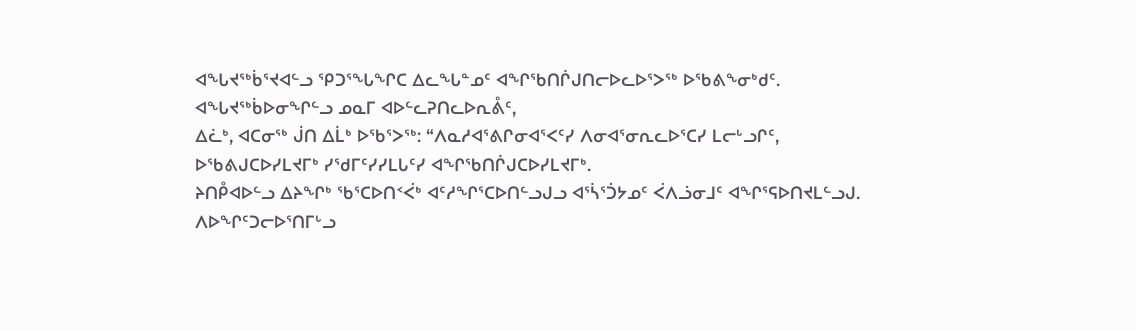ᐊᖓᔪᖅᑳᕐᔪᐊᓪᓗ ᕿᑐᕐᖓᖏᑕ ᐃᓚᖓᓐᓄᑦ ᐊᖏᖃᑎᒌᒍᑎᓕᐅᓚᐅᕐᐳᖅ ᐅᖃᕕᖕᓂᒃᑯᑦ. ᐊᖓᔪᖅᑳᐅᓂᖏᓪᓗ ᓄᓇᒥ ᐊᐅᓪᓚᕈᑎᓚᐅᕆᕔᑦ,
ᐃᓛᒃ, ᐊᑕᓂᖅ ᒎᑎ ᐃᒫᒃ ᐅᖃᕐᐳᖅ: “ᐱᓇᓱᐊᕐᕕᒋᓂᐊᕐᐸᑦᓯ ᐱᓂᐊᕐᓂᕆᓚᐅᕐᑕᓯ ᒪᓕᒡᓗᒋᑦ, ᐅᖃᕕᒍᑕᐅᓯᒪᔪᒥᒃ ᓯᖁᒥᑦᓯᓯᒪᒐᑦᓯ ᐊᖏᖃᑎᒌᒍᑕᐅᓯᒪᔪᒥᒃ.
ᔨᑎᑬᐊᐅᓪᓗ ᐃᔨᖏᒃ ᖃᕐᑕᐅᑎᑉᐹᒃ ᐊᑦᓱᖏᕐᑕᐅᑎᓪᓗᒍᓗ ᐊᕐᓵᕐᑑᔭᓄᑦ ᐹᐱᓘᓂᒧᑦ ᐊᖏᕐᕋᐅᑎᔪᒪᓪᓗᒍ.
ᐱᐅᖏᑦᑐᓕᐅᕐᑎᒥᒡᓗ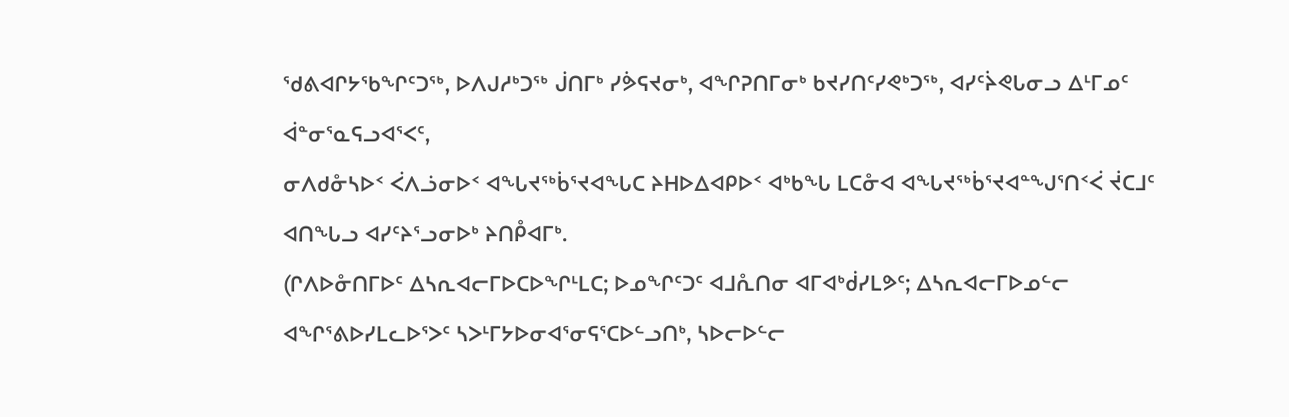ᖁᕕᐊᒋᔭᖃᖏᑦᑐᖅ, ᐅᐱᒍᓱᒃᑐᖅ ᒎᑎᒥᒃ ᓯᕘᕋᔪᓂᒃ, ᐊᖏᕈᑎᒥᓂᒃ ᑲᔪᓯᑎᑦᓯᕙᒃᑐᖅ, ᐊᓯᑦᔩᕙᒐᓂᓗ ᐃᒻᒥᓄᑦ ᐋᓐᓂᕐᓇᕋᓗᐊᕐᐸᑦ,
ᓂᐱᑯᓁᓴᐅᑉ ᐹᐱᓘᓂᐅᑉ ᐊᖓᔪᖅᑳᕐᔪᐊᖓᑕ ᔨᕼᐅᐃᐊᑭᐅᑉ ᐊᒃᑲᖓ ᒪᑕᓁᐊ ᐊᖓᔪᖅᑳᕐᔪᐊᓐᖑᕐᑎᑉᐹ ᔫᑕᒧᑦ ᐊᑎᖓᓗ ᐊᓯᑦᔨᕐᓗᓂᐅᒃ ᔨᑎᑬᐊᒥᒃ.
(ᒋᐱᐅᓁᑎᒥᐅᑦ ᐃᓴᕆᐊᓕᒥᐅᑕᐅᖏᒻᒪᑕ; ᐅᓄᖏᑦᑐᑦ ᐊᒧᕅᑎᓂ ᐊᒥᐊᒃᑰᓯᒪᕗᑦ; ᐃᓴᕆᐊᓕᒥᐅᓄᓪᓕ ᐊᖏᕐᕕᐅᓯᒪᓚᐅᕐᐳᑦ ᓴᐳᒻᒥᔭᐅᓂᐊᕐᓂᕋᕐᑕᐅᓪᓗᑎᒃ, ᓴᐅᓕᐅᓪᓕ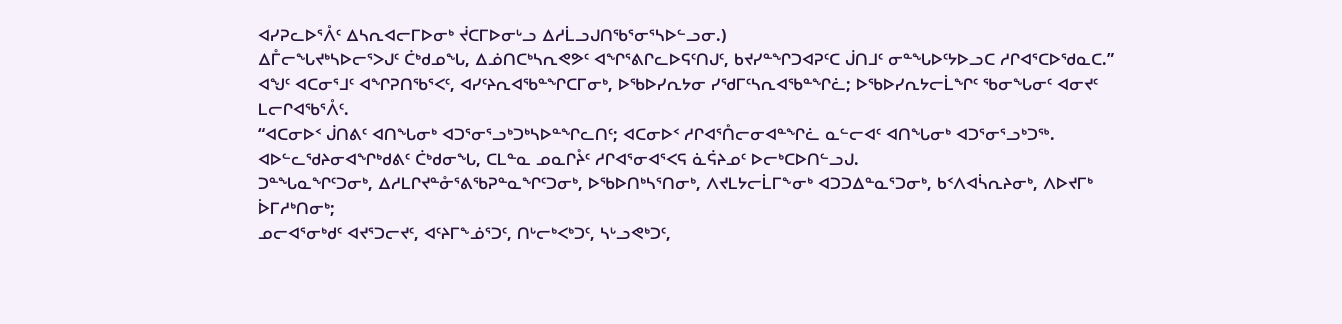ᐊᓯᕈᓚᐅᕐᐰᑦ ᐃᓴᕆᐊᓕᒥᐅᓂᒃ ᔫᑕᒥᐅᓂᒡᓗ ᐃᓱᒫᓗᒍᑎᖃᕐᓂᕐᓴᐅᓪᓗᓂ.)
ᐃᒤᓕᖓᔪᒃᓴᐅᓕᕐᐳᒍᑦ ᑖᒃᑯᓄᖓ, ᐃᓅᑎᑕᒃᓴᕆᕙᕗᑦ ᐊᖏᕐᕕᒋᓚᐅᕋᑦᑎᒍᑦ, ᑲᔪᓯᓐᖏᑐᐊᕈᑦᑕ ᒎᑎᒧᑦ ᓂᓐᖓᐅᑦᔭᐅᓗᑕ ᓱᒋᐊᕐᑕᐅᖁᓇᑕ.”
ᐊᖑᑦ ᐊᑕᓂᕐᒧᑦ ᐊᖏᕈᑎᖃᕐᐸᑦ, ᐊᓯᑦᔨᕆᐊᖃᓐᖏᑕᒥᓂᒃ, ᐅᖃᐅᓯᕆᔭᓂ ᓯᖁᒥᑦᓴᕆᐊᖃᓐᖏᓛ; ᐅᖃᐅᓯᕆᔭᓕᒫᖏᑦ ᖃᓂᖓᓂᑦ ᐊᓂᔪᑦ ᒪᓕᒋᐊᖃᕐᐰᑦ.
“ᐊᑕᓂᐅᑉ ᒎᑎᕕᑦ ᐊᑎᖓᓂᒃ ᐊᑐᕐᓂᕐᓗᒃᑐᒃᓴᐅᓐᖏᓚᑎᑦ; ᐊᑕᓂᐅᑉ ᓱᒋᐊᕐᑍᓕᓂᐊᓐᖏᓛ ᓇᓪᓕᐊᑦ ᐊᑎᖓᓂᒃ ᐊᑐᕐᓂᕐᓗᒃᑐᖅ.
ᐊᐅᓪᓚᖁᔨᓂᐊᖏᒃᑯᕕᑦ ᑖᒃᑯᓂᖓ, ᑕᒪᓐᓇ ᓄᓇᒋᔧᑦ ᓱᒋᐊᕐᓂᐊᕐᐸᕋ ᓈᕌᔨᓄᑦ ᐅᓕᒃᑕᐅᑎᓪᓗᒍ.
ᑐᓐᖓᓇᖏᑦᑐᓂᒃ, ᐃᓱᒪᒋᔪᓐᓁᕐᕕᖃᕈᓐᓇᖏᑦᑐᓂᒃ, ᐅᖃᐅᑎᒃᓴᕐᑎᓂᒃ, ᐱᔪᒪᔭᓕᒫᒥᖕᓂᒃ ᐊᑐᑐᐃᓐᓇᕐᑐᓂᒃ, ᑲᑉᐱᐊᓵᕆᔨᓂᒃ, ᐱᐅᔪᒥᒃ ᐆᒥᓱᒃᑎᓂᒃ;
ᓄᓕᐊᕐᓂᒃᑯᑦ ᐊᔪᕐᑐᓕᔪᑦ, ᐊᑦᔨᒥᖕᓅᕐᑐᑦ, ᑎᒡᓕᒃᐸᒃᑐᑦ, ᓴᒡᓗᕙᒃᑐᑦ,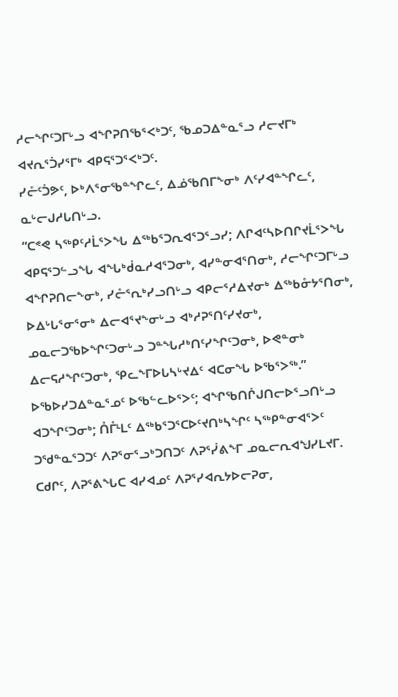ᓱᓕᖏᑦᑐᒥᒡᓗ ᐊᖏᕈᑎᖃᕐᐸᒃᑐᑦ, ᖃᓄᑐᐃᓐᓇᕐᓗ ᓱᓕᔪᒥᒃ ᐊᔪᕆᕐᑑᓯᕐᒥᒃ ᐊᑭᕋᕐᑐᕐᐸᒃᑐᑦ.
ᓯᓔᑦᑑᕗᑦ, ᐅᒃᐱᕐᓂᖃᓐᖏᓚᑦ, ᐃᓅᖃᑎᒥᖕᓂᒃ ᐱᑦᓯᐊᓐᖏᓚᑦ, ᓇᒡᓕᒍᓱᒐᑎᒡᓗ.
“ᑕᕝᕙ ᓴᖅᑭᑦᓱᒫᕐᐳᖓ ᐃᖅᑲᕐᑐᕆᐊᕐᑐᕐᓗᓯ; ᐱᒋᐊᑦᓴᐅᑎᒋᔪᒫᕐᐳᖓ ᐊᑭᕋᕐᑐᓪᓗᖓ ᐊᖓᒃᑰᓇᓱᐊᕐᑐᓂᒃ, ᐊᓯᓐᓂᐊᕐᑎᓂᒃ, ᓱᓕᖏᑦᑐᒥᒡᓗ ᐊᖏᕈᑎᓕᖕᓂᒃ, ᓯᓔᕐᕆᒃᓯᓗᑎᒡᓗ ᐊᑭᓕᕐᓱᐃᔪᓂᒃ ᐃᖅᑲᓁᔭᕐᑎᓂᒃ, ᐅᐃᒡᒐᕐᓂᕐᓂᒃ ᐃᓕᐊᕐᔪᖕᓂᒡᓗ ᐊᒃᓱᕈᕐᑎᑦᓯᔪᓂᒃ, ᓄᓇᓕᑐᖃᐅᖏᑦᑐᓂᒡᓗ ᑐᓐᖓᓱᒃᑎᑦᓯᖏᑦᑐᓂᒃ, ᐅᕙᓐᓂᒃ ᐃᓕᕋᓱᖏᑦᑐᓂᒃ, ᕿᓚᖕᒥᐅᒐᓴᒡᔪᐃᑦ ᐊᑕᓂᖓ ᐅᖃᕐᐳᖅ.”
ᐅᖃᐅᓯᑐᐃᓐᓇᕐᓄᑦ ᐅᖃᓪᓚᐅᕐᐳᑦ; ᐊᖏᖃᑎᒌᒍᑎᓕᐅᕐᓗᑎᒡᓗ ᐊᑐᖏᑦᑐᓂᒃ; ᑍᒤᒻᒪᑦ ᐃᖅᑲᕐᑐᕐᑕᐅᑦᔪᑎᒃᓴᖏᑦ ᓴᖅᑭᓐᓂᐊᕐᐳᑦ ᑐᖁᓐᓇᕐᑐᑐᑦ ᐱᕈᕐᓂᕐᓗᒃᑐᑎᑐᑦ ᐱᕈᕐᓰᕕᖕᒥ ᓄᓇᓕᕆᐊᖑᓯᒪᔪᒥ.
ᑕᑯᒋᑦ, ᐱᕈᕐᕕᖓᑕ ᐊᓯᐊᓄᑦ ᐱᕈᕐᓯᐊᕆᔭᐅᓕᕈᓂ,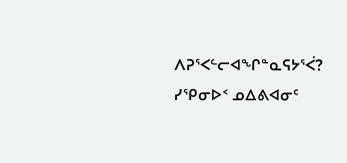ᐱᕈᕐᐸᓪᓕᐊᖏᓐᓇᕋᔭᕐᐹ? ᓯᕿᓂᐅᑉ ᓄᐃᕕᐊᓂᑦ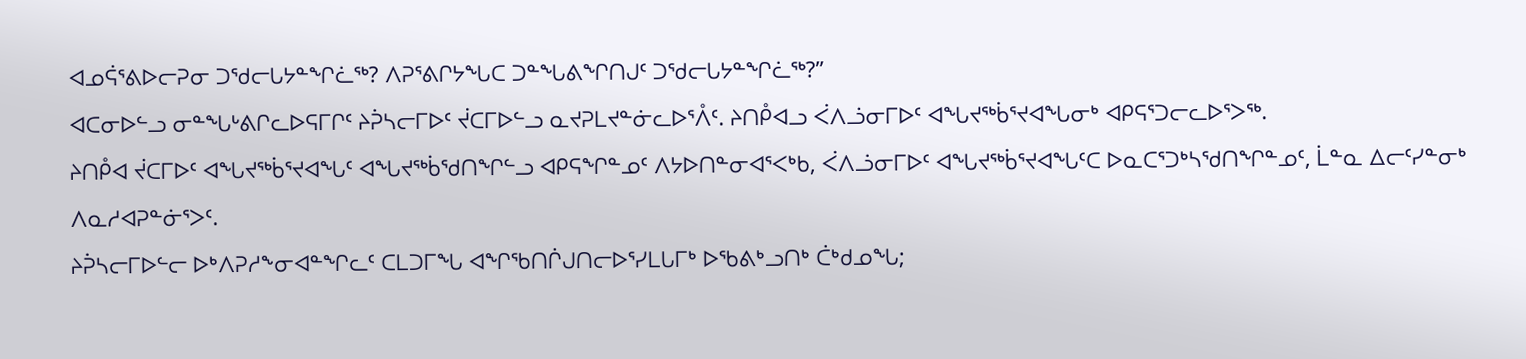ᐊᓄᕌᕐᕕᐅᓕᕈᓂ ᑐᖁᓕᒐᔭᓐᖏᓛᖅ? ᐱᕈᕐᕕᒋᔭᖓᑕ ᑐᓐᖓᕕᖏᑎᒍᑦ ᑐᖁᓕᒐᔭᓐᖏᓛᖅ?”
ᐊᑕᓂᐅᓪᓗ ᓂᓐᖓᒡᕕᒋᓚᐅᕋᒥᒋᑦ ᔨᕉᓴᓕᒥᐅᑦ ᔫᑕᒥᐅᓪᓗ ᓇᔪᕈᒪᔪᓐᓃᓚᐅᕐᐰᑦ. ᔨᑎᑬᐊᓗ ᐹᐱᓘᓂᒥᐅᑦ ᐊᖓᔪᖅᑳᕐᔪᐊᖓᓂᒃ ᐊᑭᕋᕐᑐᓕᓚᐅᕐᐳᖅ.
ᔨᑎᑬᐊ ᔫᑕᒥᐅᑦ ᐊᖓᔪᖅᑳᕐᔪᐊᖓᑦ ᐊᖓᔪᖅᑳᖁᑎᖏᓪᓗ ᐊᑭᕋᖏᓐᓄᑦ ᐱᔭᐅᑎᓐᓂᐊᕐᐸᒃᑲ, ᐹᐱᓘᓂᒥᐅᑦ ᐊᖓᔪᖅᑳᕐᔪᐊᖓᑦᑕ ᐅᓇᑕᕐᑐᒃᓴᖁᑎᖏᓐᓄᑦ, ᒫᓐᓇ ᐃᓕᑦᓯᓐᓂᒃ ᐱᓇᓱᐊᕈᓐᓃᕐᐳᑦ.
ᔨᕉᓴᓕᒥᐅᓪᓕ ᐅᒃᐱᕈᓱᖕᓂᐊᓐᖏᓚᑦ ᑕᒪᑐᒥᖓ ᐊᖏᖃᑎᒌᒍᑎᓕᐅᕐᓯᒪᒐᒥᒃ ᐅᖃᕕᒃᓗᑎᒃ ᑖᒃᑯᓄᖓ;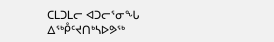ᑕᒪᑐᒪᓕ ᐊᑐᓕᕐᓂᖓ ᐃᖅᑬᑦᔪᑎᒃᓴᐅᕗᖅ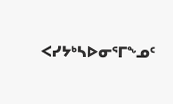ᐸᓯᔭᒃᓴᐅᓂᕐᒥᖕᓄᑦ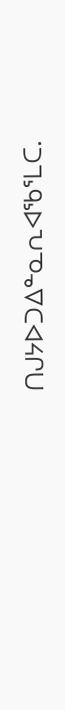ᑎᒍᔭᐅᑐᐃᓐᓇᕆᐊᖃᕐᒪᑕ.